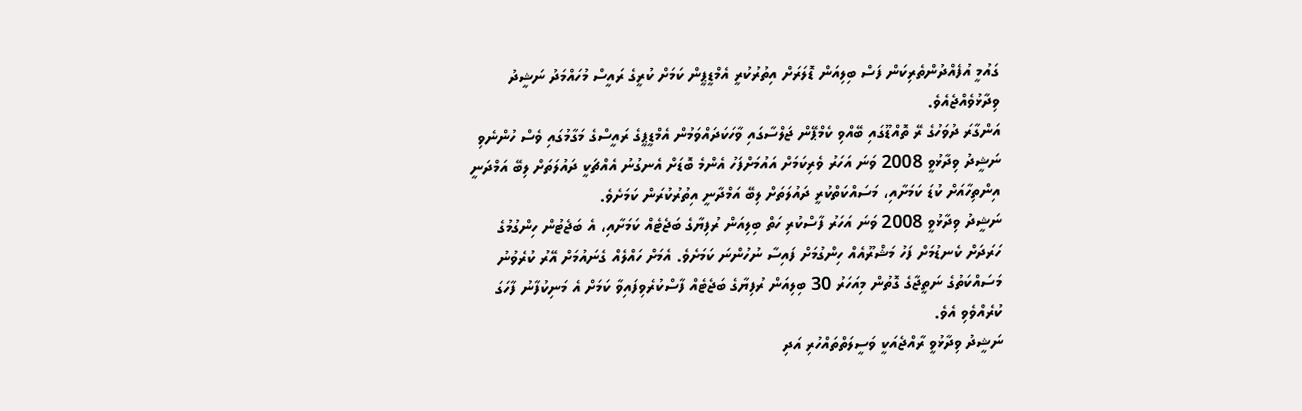ގައުމީ އުފެއްދުންތެރިކަން ފަސް ބިލިއަން ޑޮލަރަށް އިތުރުކުރީ އެމްޑީޕީން ކަމަށް ކުރީގެ ރައީސް މުހައްމަދު ނަޝީދު ވިދާޅުވެއްޖެއެވެ.
އަންގާރަ ދުވަހުގެ ރޭ ތޮއްޑޫގައި ބޭއްވި ކެމްޕޭން ޖަލްސާގައި ވާހަކަދައްވަމުން އެމްޑީޕީގެ ރައީސްގެ މަގާމުގައި ވެސް ހުންނެވި ނަޝީދު ވިދާޅުވީ 2008 ވަނަ އަހަރު ވެރިކަމަށް އައުމަށްފަހު އެންމެ ބޮޑަށް އެނގުނު އެއްޗަކީ ދައުލަތަށް ލިބޭ އަމްދަނީ އިންތިހާއަށް ކުޑަ ކަމަށާއި، މަސައްކަތްކުރީ ދައުލަތަށް ލިބޭ އަމްދާނީ އިތުރުކުރަން ކަމަށެވެ.
ނަޝީދު ވިދާޅުވީ 2008 ވަނަ އަހަރު ފާސްކުރި ހަތް ބިލިއަން ރުފިޔާގެ ބަޖެޓެއް ކަމަށާއި، އެ ބަޖެޓުން ހިންގުމުގެ ހަރަދަށް ކެނޑުމަށް ފަހު މަޝްރޫއެއް ހިންގުމަށް ފައިސާ ނުހުންނަ ކަމަށެވެ. އެމަށް ހައްލެއް ގެނައުމަށް އޭރު ކުރެވުނު މަސައްކަތުގެ ނަތީޖާގެ ގޮތުން މިއަހަރު 30 ބިލިއަން ރުފިޔާގެ ބަޖެޓެއް ފާސްކުރެވިފައިވާ ކަމަށް އެ މަނިކުފާނު ފާހަގަ ކުރެއްވެވި އެވެ.
ނަޝީދު ވިދާޅުވީ ރާއްޖެއަކީ ވަސީލަތްތައްހުރި އަދި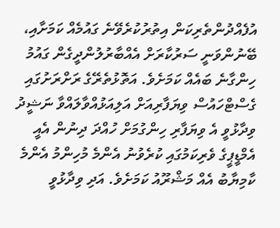އުފެއްދުންތެރިކަން އިތުރުކުރެވޭނެ ގައުމެއް ކަމަށާއި، ބޭނުންވަނީ ސަރުކާރަށް އެއްބާރުލުންދީގެން ގައުމު ހިންގާނެ ބައެއް ކަމަށެވެ. އަތޮޅުތެރޭގެ ރަށްރަށުގައި ގެސްޓްހައުސް ވިޔަފާރިއަށް އަލިއަޅުއްވާލައްވާ ނަޝީދު ވިދާޅުވީ އެ ވިޔަފާރި ހިންގުމަށް ހުއްދަ ދިނުން އެއީ އެމްޑީޕީގެ ވެރިކަމުގައި ކުރެވުނު އެންމެ މުހިންމު އެންމެ ކާމިޔާބު އެއް މަޝްރޫއު ކަމަށެވެ. އަދި ވިދާޅުވީ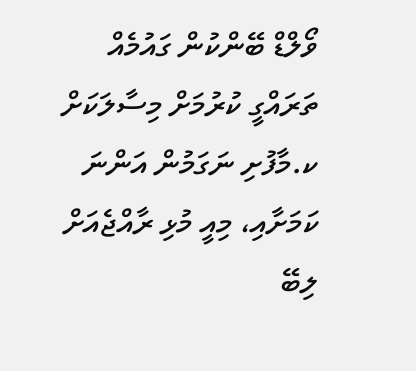ވޯލްޑް ބޭންކުން ގައުމެއް ތަރައްގީ ކުރުމަށް މިސާލަކަށް ކ.މާފުށި ނަގަމުން އަންނަ ކަމަށާއި، މިއީ މުޅި ރާއްޖެއަށް ލިބޭ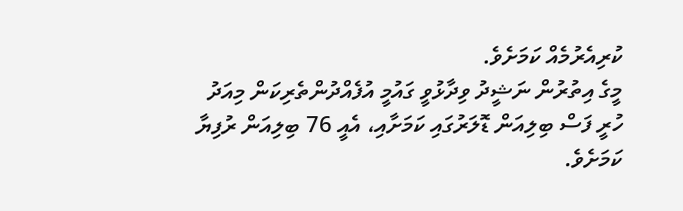ކުރިއެރުމެއް ކަމަށެވެ.
މީގެ އިތުރުން ނަޝީދު ވިދާޅުވީ ގައުމީ އުފެއްދުންތެރިކަން މިއަދު ހުރީ ފަސް ބިލިއަން ޑޮލަރުގައި ކަމަށާއި، އެއީ 76 ބިލިއަން ރުފިޔާ ކަމަށެވެ.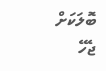ބޮލަކަށް ޖެހޭ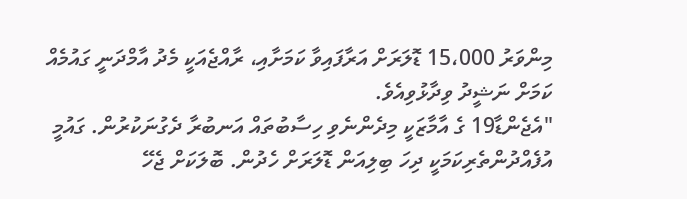މިންވަރު 15،000 ޑޮލަރަށް އަރާފައިވާ ކަމަށާއި، ރާއްޖެއަކީ މެދު އާމްދަނީ ގައުމެއް ކަމަށް ނަޝީދު ވިދާޅުވިއެވެ.
"އެޖެންޑާ19 ގެ އާމާޒަކީ މިދެންނެވި ހިސާބުތައް އަނބުރާ ދެގުނަކުރުން. ގައުމީ އުފެއްދުންތެރިކަމަކީ ދިހަ ބިލިއަން ޑޮލަރަށް ހެދުން. ބޮލަކަށް ޖެހޭ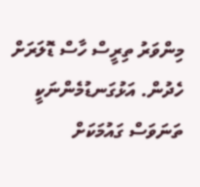މިންވަރު ތިރީސް ހާސް ޑޮލަރަށް ހެދުން. އަޅުގަނޑުމެންނަކީ ތަނަވަސް ގައުމަކަށް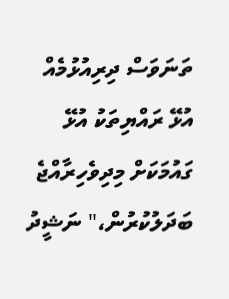ތަނަވަސް ދިރިއުޅުމެއް އުޅޭ ރައްޔިތަކު އުޅޭ ގައުމަކަށް މިދިވެހިރާއްޖެ ބަދަލުކުރުން،" ނަޝީދު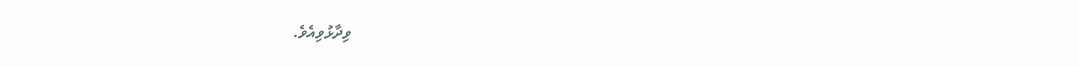ވިދާޅުވިއެވެ.